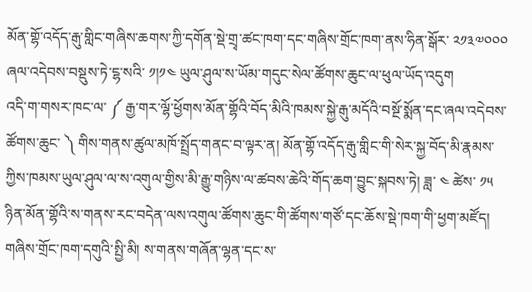མོན་གྷོ་འདོད་རྒུ་གླིང་གཞིས་ཆགས་ཀྱི་དགོན་སྡེ་གྲྭ་ཚང་ཁག་དང་གཞིས་གྲོང་ཁག་ནས་ཧིན་སྒོར་ ༢༡༣༧༠༠༠ ཞལ་འདེབས་བསྡུས་ཏེ་ངྷ་སའི་ ༡།༡༤ ཡུལ་ཤུལ་ས་ཡོམ་གདུང་སེལ་ཚོགས་ཆུང་ལ་ཕུལ་ཡོད་འདུག
འདི་ག་གསར་ཁང་ལ་ ༼ རྒྱ་གར་ལྷོ་ཕྱོགས་མོན་གྷོའི་བོད་མིའི་ཁམས་སྐྱེ་རྒུ་མདོའི་བསྔོ་སྨོན་དང་ཞལ་འདེབས་ཚོགས་ཆུང་ ༽ གིས་གནས་ཚུལ་མཁོ་སྤྲོད་གནང་བ་ལྟར་ན། མོན་གྷོ་འདོད་རྒུ་གླིང་གི་སེར་སྐྱ་བོད་མི་རྣམས་ཀྱིས་ཁམས་ཡུལ་ཤུལ་ལ་ས་འགུལ་གྱིས་མི་རྒྱུ་གཉིས་ལ་ཚབས་ཆེའི་གོད་ཆག་བྱུང་སྐབས་ཏེ། ཟླ་ ༤ ཚེས་ ༡༥ ཉིན་མོན་གྷོའི་ས་གནས་རང་བདེན་ལས་འགུལ་ཚོགས་ཆུང་གི་ཚོགས་གཙོ་དང་ཆོས་སྡེ་ཁག་གི་ཕྱག་མཛོད། གཞིས་གྲོང་ཁག་དགུའི་སྤྱི་མི། ས་གནས་གཞོན་ལྷན་དང་ས་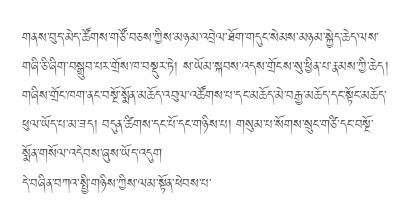གནས་བུད་མེད་ཚོགས་གཙོ་བཅས་ཀྱིས་མཉམ་འབྲེལ་ཐོག་གདུང་སེམས་མཉམ་སྐྱེད་ཆེད་ལས་གཞི་ཅི་ཞིག་བསྒྲུབ་པར་གྲོས་ཁ་བསྡུར་ཏེ། ས་ཡོམ་སྐབས་འདས་གྲོངས་སུ་ཕྱིན་པ་རྣམས་ཀྱི་ཆེད། གཞིས་གྲོང་ཁག་ནང་བསྔོ་སྨོན་མཆོད་འབུལ་འཚོགས་པ་དང་མཆོད་མེ་བརྒྱ་མཆོད་དང་སྟོང་མཆོད་ཕུལ་ཡོད་པ་མ་ཟད། བདུན་ཚིགས་དང་པོ་དང་གཉིས་པ། གསུམ་པ་སོགས་སྲུང་གཙི་དང་བསྔོ་སྨོན་གསོལ་འདེབས་ཞུས་ཡོད་འདུག
དེ་བཞིན་བཀའ་སྤྱི་གཉིས་ཀྱིས་ལམ་སྟོན་ཕེབས་པ་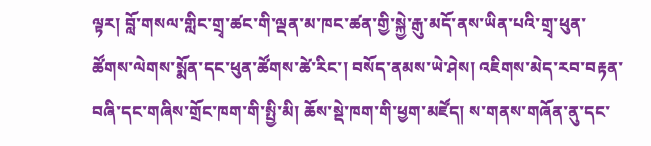ལྟར། བློ་གསལ་གླིང་གྲྭ་ཚང་གི་ལྡན་མ་ཁང་ཚན་གྱི་སྐྱེ་རྒུ་མདོ་ནས་ཡིན་པའི་གྲྭ་ཕུན་ཚོགས་ལེགས་སྨོན་དང་ཕུན་ཚོགས་ཚེ་རིང་། བསོད་ནམས་ཡེ་ཤེས། འཇིགས་མེད་རབ་བརྟན་བཞི་དང་གཞིས་གྲོང་ཁག་གི་སྤྱི་མི། ཆོས་སྡེ་ཁག་གི་ཕྱག་མཛོད། ས་གནས་གཞོན་ནུ་དང་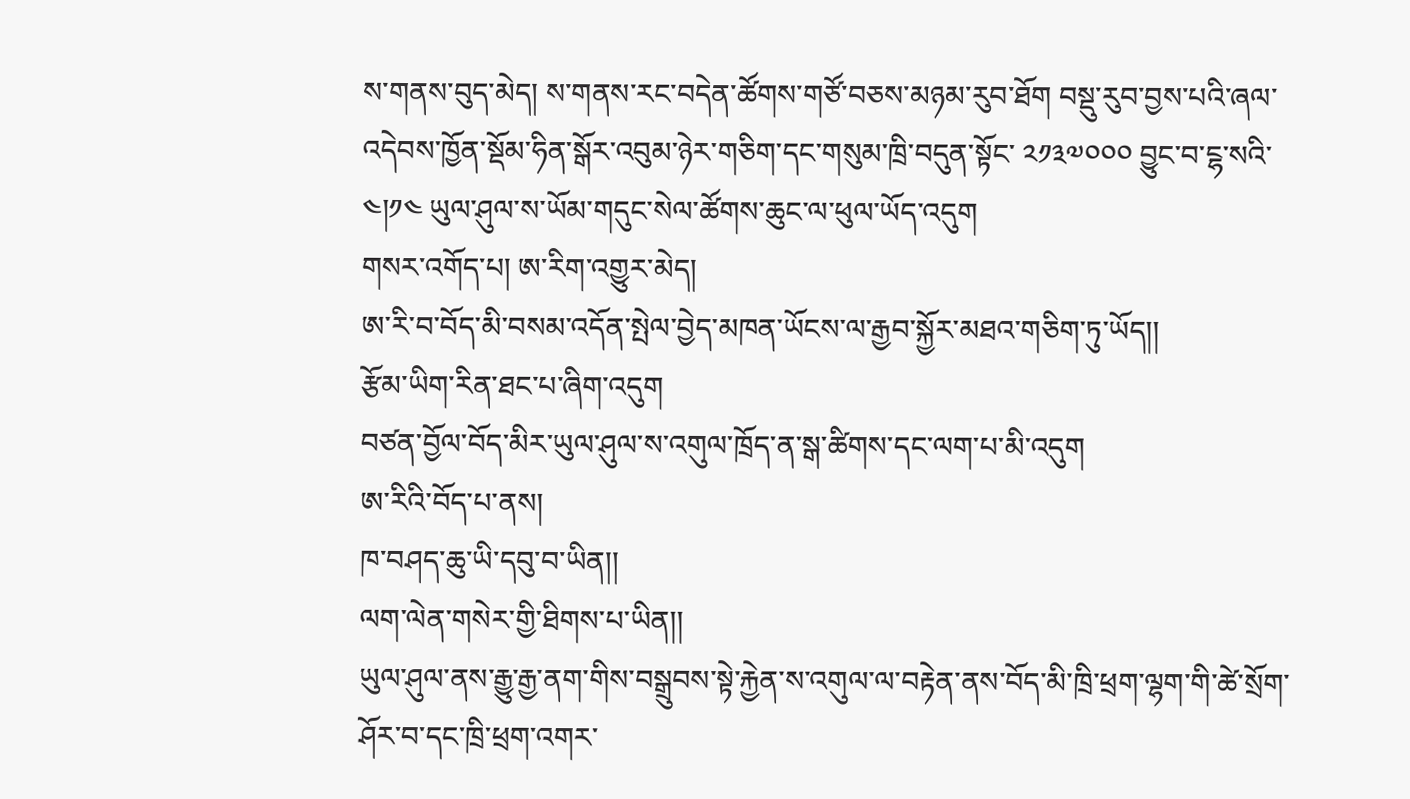ས་གནས་བུད་མེད། ས་གནས་རང་བདེན་ཚོགས་གཙོ་བཅས་མཉམ་རུབ་ཐོག བསྡུ་རུབ་བྱས་པའི་ཞལ་འདེབས་ཁྱོན་སྡོམ་ཧིན་སྒོར་འབུམ་ཉེར་གཅིག་དང་གསུམ་ཁྲི་བདུན་སྟོང་ ༢༡༣༧༠༠༠ བྱུང་བ་ངྷ་སའི་ ༤།༡༤ ཡུལ་ཤུལ་ས་ཡོམ་གདུང་སེལ་ཚོགས་ཆུང་ལ་ཕུལ་ཡོད་འདུག
གསར་འགོད་པ། ཨ་རིག་འགྱུར་མེད།
ཨ་རི་བ་བོད་མི་བསམ་འདོན་སྤེལ་བྱེད་མཁན་ཡོངས་ལ་རྒྱབ་སྐྱོར་མཐའ་གཅིག་ཏུ་ཡོད།།
རྩོམ་ཡིག་རིན་ཐང་པ་ཞིག་འདུག
བཙན་བྱོལ་བོད་མིར་ཡུལ་ཤུལ་ས་འགུལ་ཁྲོད་ན་སྒ་ཚིགས་དང་ལག་པ་མི་འདུག
ཨ་རིའི་བོད་པ་ནས།
ཁ་བཤད་ཆུ་ཡི་དབུ་བ་ཡིན།།
ལག་ལེན་གསེར་གྱི་ཐིགས་པ་ཡིན།།
ཡུལ་ཤུལ་ནས་རྒྱུ་རྒྱ་ནག་གིས་བསྒྲུབས་སྟེ་རྐྱེན་ས་འགུལ་ལ་བརྟེན་ནས་བོད་མི་ཁྲི་ཕྲག་ལྷག་གི་ཚེ་སྲོག་ཤོར་བ་དང་ཁྲི་ཕྲག་འགར་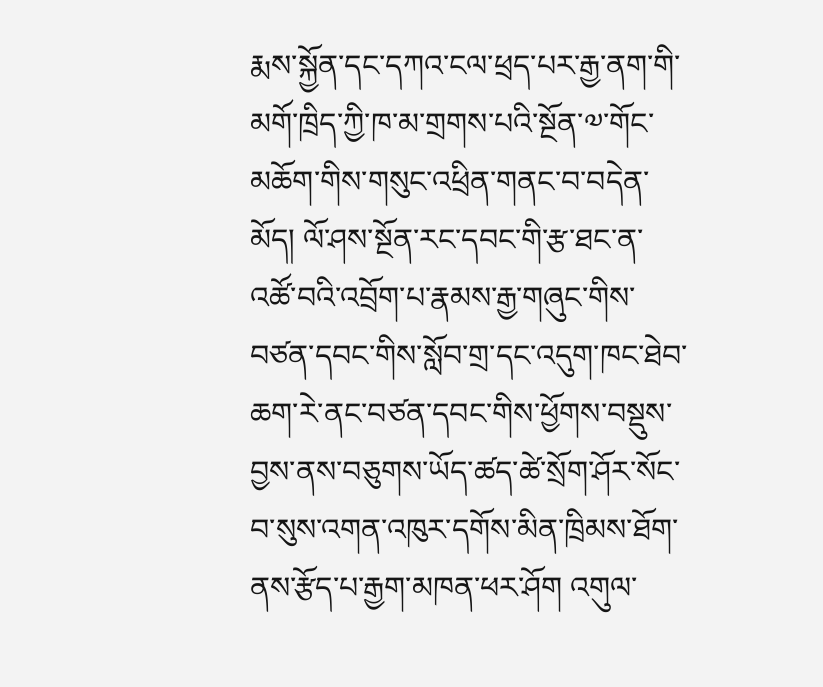རྨས་སྐྱོན་དང་དཀའ་ངལ་ཕྲད་པར་རྒྱ་ནག་གི་མགོ་ཁྲིད་ཀྱི་ཁ་མ་གྲགས་པའི་སྔོན་༧་གོང་མཆོག་གིས་གསུང་འཕྲིན་གནང་བ་བདེན་མོད། ལོ་ཤས་སྔོན་རང་དབང་གི་རྩ་ཐང་ན་འཚོ་བའི་འབྲོག་པ་རྣམས་རྒྱ་གཞུང་གིས་བཙན་དབང་གིས་སློབ་གྲ་དང་འདུག་ཁང་ཐེབ་ཆག་རེ་ནང་བཙན་དབང་གིས་ཕྱོགས་བསྡུས་བྱས་ནས་བཅུགས་ཡོད་ཚད་ཚེ་སྲོག་ཤོར་སོང་བ་སུས་འགན་འཁུར་དགོས་མིན་ཁྲིམས་ཐོག་ནས་རྩོད་པ་རྒྱག་མཁན་ཕར་ཤོག འགུལ་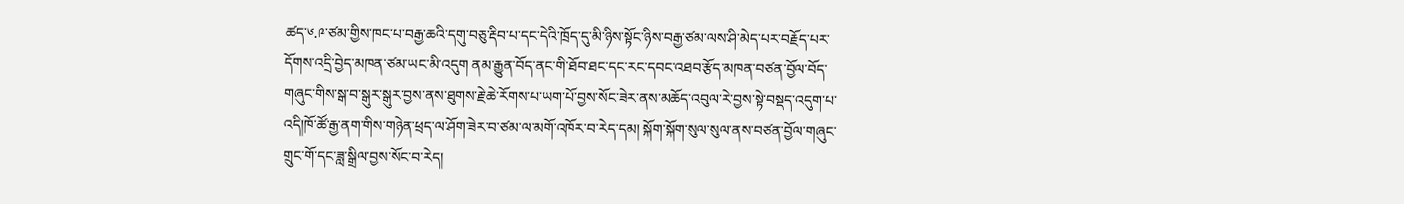ཚད་༦.༩་ཙམ་གྱིས་ཁང་པ་བརྒྱ་ཆའི་དགུ་བཅུ་རྡིབ་པ་དང་དེའི་ཁྲོད་དུ་མི་ཉིས་སྟོང་ཉིས་བརྒྱ་ཙམ་ལས་ཤི་མེད་པར་བརྗོད་པར་དོགས་འདྲི་བྱེད་མཁན་ཙམ་ཡང་མི་འདུག ནམ་རྒྱུན་བོད་ནང་གི་ཐོབ་ཐང་དང་རང་དབང་འཐབ་རྩོད་མཁན་བཙན་བྱོལ་བོད་གཞུང་གིས་སྒ་བ་སྒུར་སྒུར་བྱས་ནས་ཐུགས་རྗེ་ཆེ་རོགས་པ་ཡག་པོ་བྱས་སོང་ཟེར་ནས་མཆོད་འབུལ་རེ་བྱས་སྟེ་བསྡད་འདུག་པ་འདི།ཁོ་ཚོ་རྒྱ་ནག་གིས་གཉེན་ཕྲད་ལ་ཤོག་ཟེར་བ་ཙམ་ལ་མགོ་འཁོར་བ་རེད་དམ། སྐོག་སྐོག་སུལ་སུལ་ནས་བཙན་བྱོལ་གཞུང་གྲུང་གོ་དང་ཟླ་སྒྲིལ་བྱས་སོང་བ་རེད།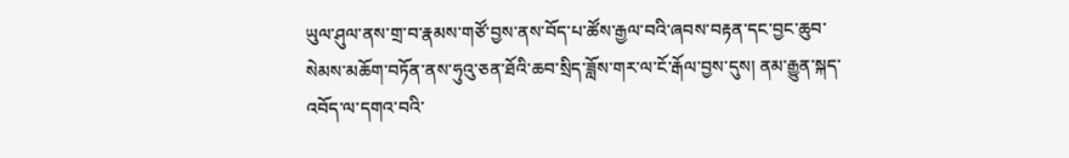ཡུལ་ཤུལ་ནས་གྲ་བ་རྣམས་གཙོ་བྱས་ནས་བོད་པ་ཚོས་རྒྱལ་བའི་ཞབས་བརྟན་དང་བྱང་ཆུབ་སེམས་མཆོག་བཏོན་ནས་ཧུའུ་ཅན་ཐོའི་ཆབ་སྲིད་ཟློས་གར་ལ་ངོ་རྒོལ་བྱས་དུས། ནམ་རྒྱུན་སྐད་འབོད་ལ་དགའ་བའི་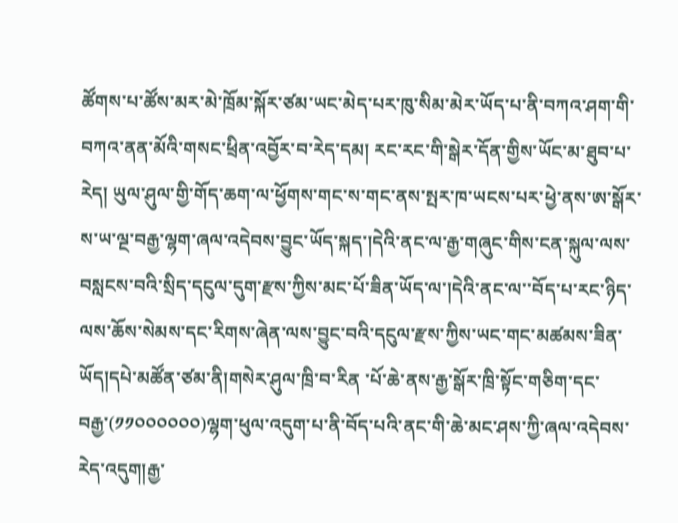ཚོགས་པ་ཚོས་མར་མེ་ཁྲོམ་སྐོར་ཙམ་ཡང་མེད་པར་ཁུ་སིམ་མེར་ཡོད་པ་ནི་བཀའ་ཤག་གི་བཀའ་ནན་མོའི་གསང་ཕྲིན་འབྱོར་བ་རེད་དམ། རང་རང་གི་སྒེར་དོན་གྱིས་ཡོང་མ་ཐུབ་པ་རེད། ཡུལ་ཤུལ་གྱི་གོད་ཆག་ལ་ཕྱོགས་གང་ས་གང་ནས་སྤར་ཁ་ཡངས་པར་ཕྱེ་ནས་ཨ་སྒོར་ས་ཡ་ལྔ་བརྒྱ་ལྷག་ཞལ་འདེབས་བྱུང་ཡོད་སྐད་།དེའི་ནང་ལ་རྒྱ་གཞུང་གིས་ངན་སྐུལ་ལས་བསླངས་བའི་སྲིད་དངུལ་དུག་རྫས་ཀྱིས་མང་པོ་ཟིན་ཡོད་ལ་།དེའི་ནང་ལ་་བོད་པ་རང་ཉིད་ལས་ཆོས་སེམས་དང་རིགས་ཞེན་ལས་བྱུང་བའི་དངུལ་རྫས་ཀྱིས་ཡང་གང་མཚམས་ཟིན་ཡོད།དཔེ་མཚོན་ཙམ་ནི།གསེར་ཤུལ་ཁྲི་བ་རིན ་པོ་ཆེ་ནས་རྒྱ་སྒོར་ཁྲི་སྟོང་གཅིག་དང་བརྒྱ་(༡༡༠༠༠༠༠༠)ལྷག་ཕུལ་འདུག་པ་ནི་བོད་པའི་ནང་གི་ཆེ་མང་ཤས་ཀྱི་ཞལ་འདེབས་རེད་འདུག།རྒྱ་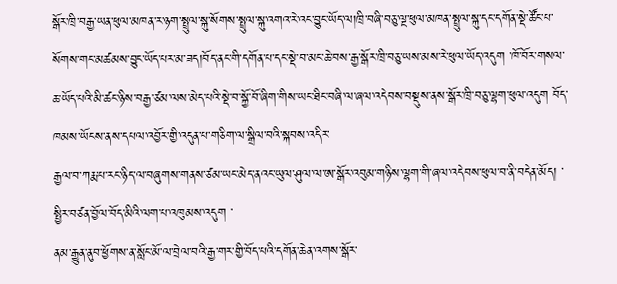སྒོར་ཁྲི་བརྒྱ་ཡན་ཕུལ་མཁན་ར་ཉག་སྤྲུལ་སྐུ་སོགས་སྤྲུལ་སྐུ་འགའ་རེ་འང་བྱུང་ཡོད་ལ།ཁྲི་བཞི་བཅུ་ལྔ་ཕུལ་མཁན་སྤྲུལ་སྐུ་དང་དགོན་སྡེ་ཚོང་པ་སོགས་གང་མཚམས་བྱུང་ཡོད་པར་མ་ཟད།བོད་ནང་གི་དགོན་པ་དང་སྡེ་བ་མང་ཆེ་བས་རྒྱ་སྒོར་ཁྲི་བཅུ་ཡས་མས་རེ་ཕུལ་ཡོད་འདུག ་ཁོ་བོར་གསལ་ཆ་ཡོད་པའི་མི་ཚང་ཉིས་བརྒྱ་ཙམ་ལས་མེད་པའི་སྡེ་བ་སྐྱོ་བོ་ཞིག་གིས་ཡང་ཐིང་བཞི་ལ་ཞལ་འདེབས་བསྡུས་ནས་སྒོར་ཁྲི་བཅུ་ལྷག་ཕུལ་འདུག བོད་ཁམས་ཡོངས་ནས་དཔལ་འབྱོར་གྱི་འདུན་པ་གཅིག་ལ་སྒྲིལ་བའི་སྐབས་འདིར་
རྒྱལ་བ་ཀརྨ་པ་རང་ཉིད་ལ་བཞུགས་གནས་ཙམ་ཡང་མེད་ནའང་ཡུལ་ཤུལ་ལ་ཨ་སྒོར་འབུམ་གཉིས་ལྷག་གི་ཞལ་འདེབས་ཕུལ་བ་ནི་བདེན་མོད། ་
སྤྱིར་བཙན་བྱོལ་བོད་མིའི་ལག་པ་འཁུམས་འདུག ་
ནམ་རྒྱུན་ནུབ་ཕྱོགས་ན་སློང་མོ་ལ་བྲེལ་བའི་རྒྱ་གར་གྱི་བོད་པའི་དགོན་ཆེན་འགས་སྒོར་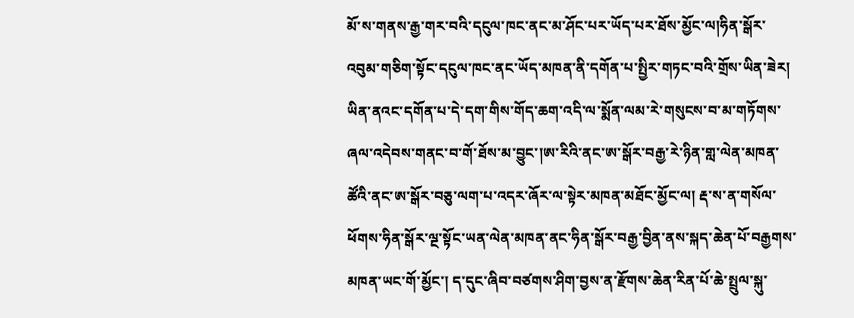མོ་ས་གནས་རྒྱ་གར་བའི་དངུལ་ཁང་ནང་མ་ཤོང་པར་ཡོད་པར་ཐོས་མྱོང་ལ།ཧིན་སྒོར་འབུམ་གཅིག་སྟོང་དངུལ་ཁང་ནང་ཡོད་མཁན་ནི་དགོན་པ་སྤྱིར་གཏང་བའི་གྲོས་ཡིན་ཟེར། ཡིན་ནའང་དགོན་པ་དེ་དག་གིས་གོད་ཆག་འདི་ལ་སྨོན་ལམ་རེ་གསུངས་བ་མ་གཏོགས་ཞལ་འདེབས་གནང་བ་གོ་ཐོས་མ་བྱུང་།ཨ་རིའི་ནང་ཨ་སྒོར་བརྒྱ་རེ་ཉིན་གླ་ལེན་མཁན་ཚོའི་ནང་ཨ་སྒོར་བཅུ་ལག་པ་འདར་ཞོར་ལ་སྟེར་མཁན་མཐོང་མྱོང་ལ། རྡ་ས་ན་གསོལ་ཕོགས་ཧིན་སྒོར་ལྔ་སྟོང་ཡན་ལེན་མཁན་ནང་ཧིན་སྒོར་བརྒྱ་བྱིན་ནས་སྐད་ཆེན་པོ་བརྒྱགས་མཁན་ཡང་གོ་མྱོང་། ད་དུང་ཞིབ་བཙགས་ཤིག་བྱས་ན་རྫོགས་ཆེན་རིན་པོ་ཆེ་སྤྲུལ་སྐུ་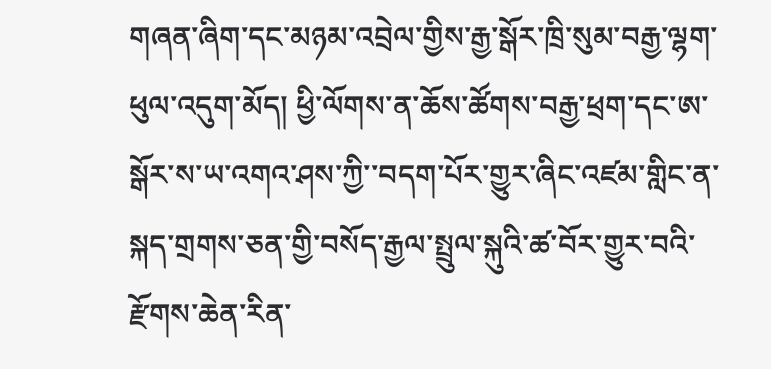གཞན་ཞིག་དང་མཉམ་འབྲེལ་གྱིས་རྒྱ་སྒོར་ཁྲི་སུམ་བརྒྱ་ལྷག་ཕུལ་འདུག་མོད། ཕྱི་ལོགས་ན་ཆོས་ཚོགས་བརྒྱ་ཕྲག་དང་ཨ་སྒོར་ས་ཡ་འགའ་ཤས་ཀྱི་་བདག་པོར་གྱུར་ཞིང་འཛམ་གླིང་ན་སྐད་གྲགས་ཅན་གྱི་བསོད་རྒྱལ་སྤྲུལ་སྐུའི་ཚ་བོར་གྱུར་བའི་རྫོགས་ཆེན་རིན་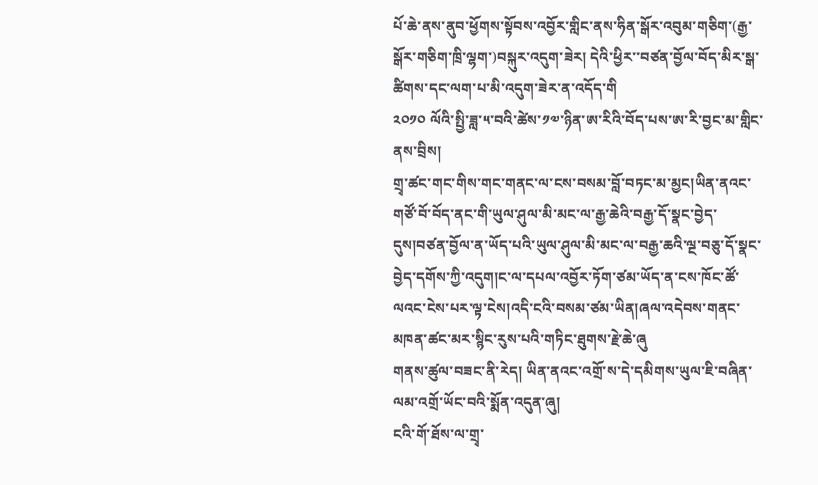པོ་ཆེ་ནས་ནུབ་ཕྱོགས་སྟོབས་འབྱོར་གླིང་ནས་ཧིན་སྒོར་འབུམ་གཅིག་(རྒྱ་སྒོར་གཅིག་ཁྲི་ལྷག་)བསྐུར་འདུག་ཟེར། དེའི་ཕྱིར་་བཙན་བྱོལ་བོད་མིར་སྒ་ཚིགས་དང་ལག་པ་མི་འདུག་ཟེར་ན་འདོད་གི
༢༠༡༠ ལོའི་སྤྱི་ཟླ་༥་བའི་ཚེས་༡༧་ཉིན་ཨ་རིའི་བོད་པས་ཨ་རི་བྱང་མ་གླིང་ནས་བྲིས།
གྲྭ་ཚང་གང་གིས་གང་གནང་ལ་ངས་བསམ་བློ་བཏང་མ་མྱང།ཡིན་ནའང་གཙོ་བོ་བོད་ནང་གི་ཡུལ་ཤུལ་མི་མང་ལ་རྒྱ་ཆེའི་བརྒྱ་དོ་སྣང་བྱེད་དུས།བཙན་བྱོལ་ན་ཡོད་པའི་ཡུལ་ཤུལ་མི་མང་ལ་བརྒྱ་ཆའི་ལྔ་བཅུ་དོ་སྣང་བྱེད་དགོས་ཀྱི་འདུག།ང་ལ་དཔལ་འབྱོར་ཏོག་ཙམ་ཡོད་ན་ངས་ཁོང་ཚོ་ལའང་ངེས་པར་ལྟ་ངེས།འདི་ངའི་བསམ་ཙམ་ཡིན།ཞལ་འདེབས་གནང་མཁན་ཚང་མར་སྙིང་རུས་པའི་གཏིང་ཐུགས་རྗེ་ཆེ་ཞུ
གནས་ཚུལ་བཟང་ནི་རེད། ཡིན་ནའང་འགྲོ་ས་དེ་དམིགས་ཡུལ་ཇི་བཞིན་ལམ་འགྲོ་ཡོང་བའི་སྨོན་འདུན་ཞུ།
ངའི་གོ་ཐོས་ལ་གྲྭ་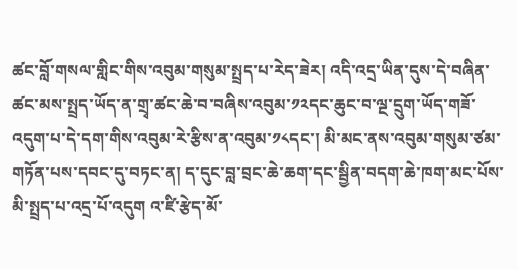ཚང་བློ་གསལ་གླིང་གིས་འབུམ་གསུམ་སྤྲད་པ་རེད་ཟེར། འདི་འདྲ་ཡིན་དུས་དེ་བཞིན་ཚང་མས་སྤྲད་ཡོད་ན་གྲྭ་ཚང་ཆེ་བ་བཞིས་འབུམ་༡༢དང་ཆུང་བ་ལྔ་དྲུག་ཡོད་གཟོ་འདུག་པ་དེ་དག་གིས་འབུམ་རེ་རྩིས་ན་འབུམ་༡༨དང་། མི་མང་ནས་འབུམ་གསུམ་ཙམ་གཏོན་པས་དབང་དུ་བཏང་ན། ད་དུང་བླ་བྲང་ཆེ་ཆག་དང་སྦྱིན་བདག་ཆེ་ཁག་མང་པོས་མི་སྤྲད་པ་འདྲ་པོ་འདུག འ་ཛི་རྩེད་མོ་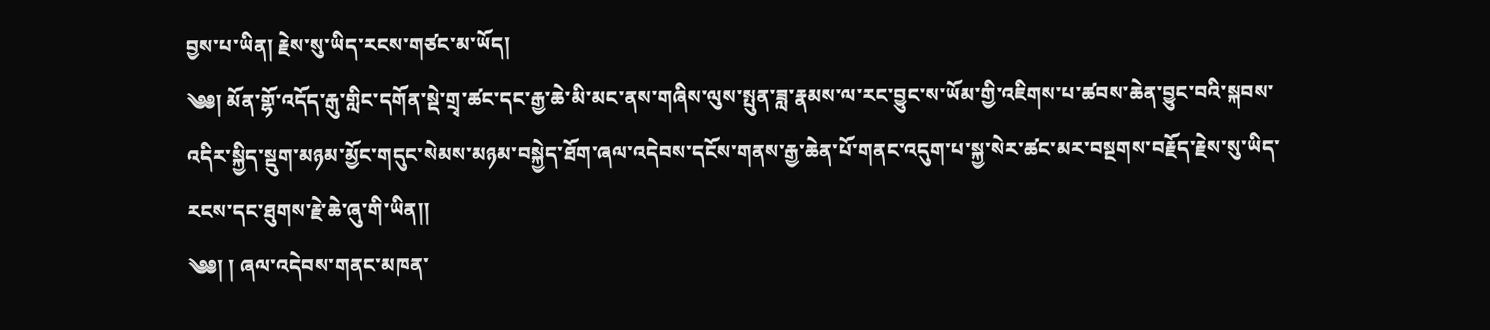བྱས་པ་ཡིན། རྗེས་སུ་ཡིད་རངས་གཙང་མ་ཡོད།
༄༅། མོན་གྷོ་འདོད་རྒུ་གླིང་དགོན་སྡེ་གྲྭ་ཚང་དང་རྒྱ་ཆེ་མི་མང་ནས་གཞིས་ལུས་སྤུན་ཟླ་རྣམས་ལ་རང་བྱུང་ས་ཡོམ་གྱི་འཇིགས་པ་ཚབས་ཆེན་བྱུང་བའི་སྐབས་འདིར་སྐྱིད་སྡུག་མཉམ་མྱོང་གདུང་སེམས་མཉམ་བསྐྱེད་ཐོག་ཞལ་འདེབས་དངོས་གནས་རྒྱ་ཆེན་པོ་གནང་འདུག་པ་སྐྱ་སེར་ཚང་མར་བསྔགས་བརྗོད་རྗེས་སུ་ཡིད་རངས་དང་ཐུགས་རྗེ་ཆེ་ཞུ་གི་ཡིན།།
༄༅། ། ཞལ་འདེབས་གནང་མཁན་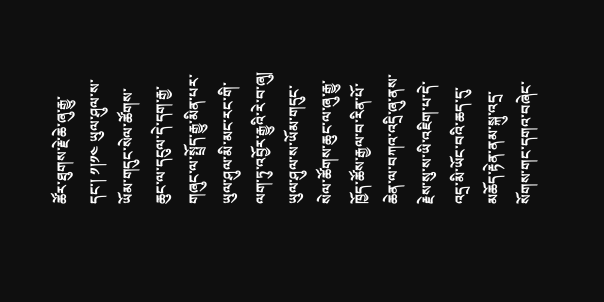ཚོར་ཐུགས་རྗེ་ཆེ་ཞུ་རྒྱུ་དང་། ༡།༡༤ ཡུལ་ཤུལ་ས་ཡོམ་གདུང་སེལ་ཚོགས་ཆུང་ལ་དངུལ་དེ་དག་རྒྱ་གཞུང་ལ་སྤྲོད་རྒྱུ་མིན་པར་ཡུལ་ཤུལ་མི་མང་རང་གི་ལག་ཏུ་འབྱོར་རྒྱུའི་རེ་བ་ཞུ།
ཡུལ་ཤུལ་ས་ཡོམ་གདུང་སེལ་ཚོགས་ཆུང་ལ་ཞུ་རྒྱུ་ཁྱོད་ཚོས་རྒྱལ་བ་རིན་པོ་ཆེན་ལ་བཀའ་འདྲི་ཞུ་ནས་རྗེས་སུ་ས་ཡི་འཇིག་པ་དེ་འདྲ་མི་ཡོང་བའི་ཆད་དུ་མཆོད་རྟེན་ནམ་སྐུ་འདྲ་སོགས་གང་དགའ་བཞེང་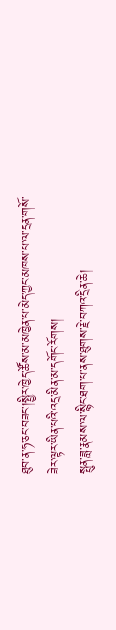ཐུབ་ན་ཧ་ཅང་བཟང་།སྤྱིར་ཁྱེད་ཚོས་མ་མཁྱེན་པ་མེད་ཀྱང་མཁས་པ་ལ་དྲན་གསོ་ཟེར་ལྟར་ཡིན་པའི་འདྲ་མིན་མ་དགོང་རོགས།
སྤུན་ཟླ་རྣམས་ལ་སྙིང་ཐག་པ་ནས་ཐུགས་རྗེ་བཀའ་དྲིན་ཆེ།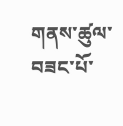གནས་ཚུལ་བཟང་པོ་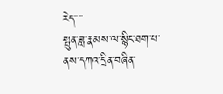རེད་་་་
སྤུན་ཟླ་རྣམས་ལ་སྙིང་ཐག་པ་ནས་དཀའ་དྲིན་བཞིན་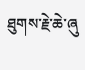ཐུགས་རྗེ་ཆེ་ཞུ